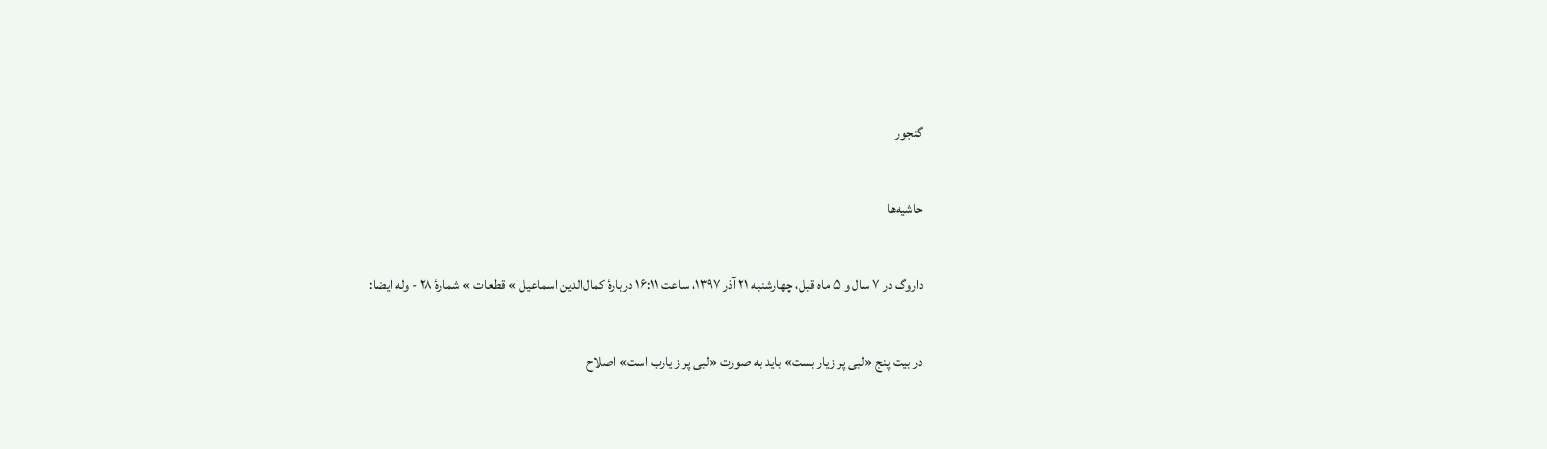گنجور

حاشیه‌ها

داروگ در ۷ سال و ۵ ماه قبل، چهارشنبه ۲۱ آذر ۱۳۹۷، ساعت ۱۶:۱۱ دربارهٔ کمال‌الدین اسماعیل » قطعات » شمارهٔ ۲۸ - وله ایضا:

در بیت پنج «لبی پر زیار بست» باید به صورت «لبی پر ز یارب است» اصلاح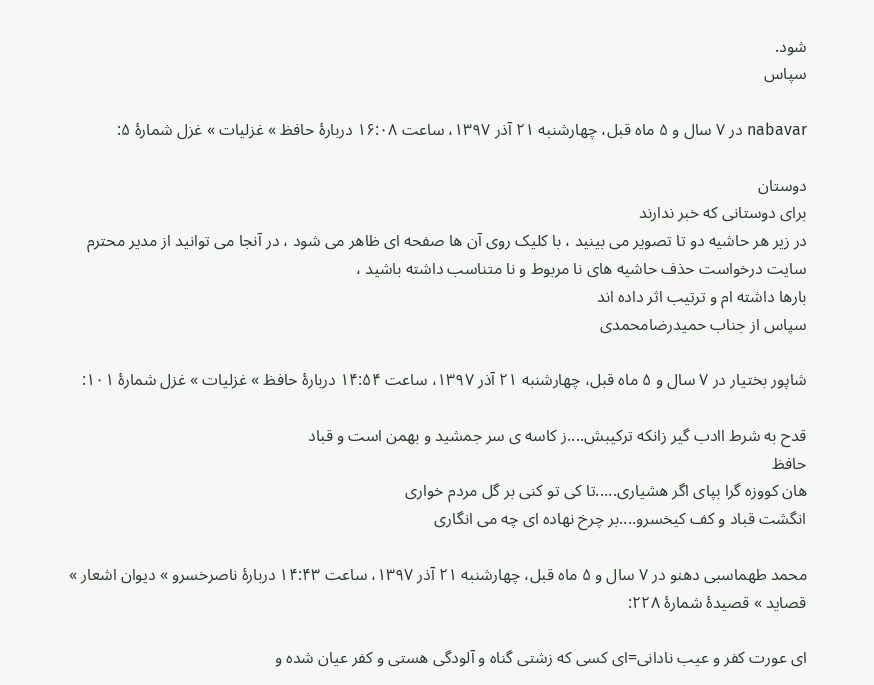شود.
سپاس

nabavar در ۷ سال و ۵ ماه قبل، چهارشنبه ۲۱ آذر ۱۳۹۷، ساعت ۱۶:۰۸ دربارهٔ حافظ » غزلیات » غزل شمارهٔ ۵:

دوستان
برای دوستانی که خبر ندارند
در زیر هر حاشیه دو تا تصویر می بینید ، با کلیک روی آن ها صفحه ای ظاهر می شود ، در آنجا می توانید از مدیر محترم سایت درخواست حذف حاشیه های نا مربوط و نا متناسب داشته باشید ،
بارها داشته ام و ترتیب اثر داده اند
سپاس از جناب حمیدرضامحمدی

شاپور بختیار در ۷ سال و ۵ ماه قبل، چهارشنبه ۲۱ آذر ۱۳۹۷، ساعت ۱۴:۵۴ دربارهٔ حافظ » غزلیات » غزل شمارهٔ ۱۰۱:

قدح به شرط اادب گیر زانکه ترکیبش....ز کاسه ی سر جمشید و بهمن است و قباد
حافظ
هان کووزه گرا بپای اگر هشیاری.....تا کی تو کنی بر گل مردم خواری
انگشت قباد و کف کیخسرو....بر چرخ نهاده ای چه می انگاری

محمد طهماسبی دهنو در ۷ سال و ۵ ماه قبل، چهارشنبه ۲۱ آذر ۱۳۹۷، ساعت ۱۴:۴۳ دربارهٔ ناصرخسرو » دیوان اشعار » قصاید » قصیدهٔ شمارهٔ ۲۲۸:

ای عورت کفر و عیب نادانی=ای کسی که زشتی گناه و آلودگی هستی و کفر عیان شده و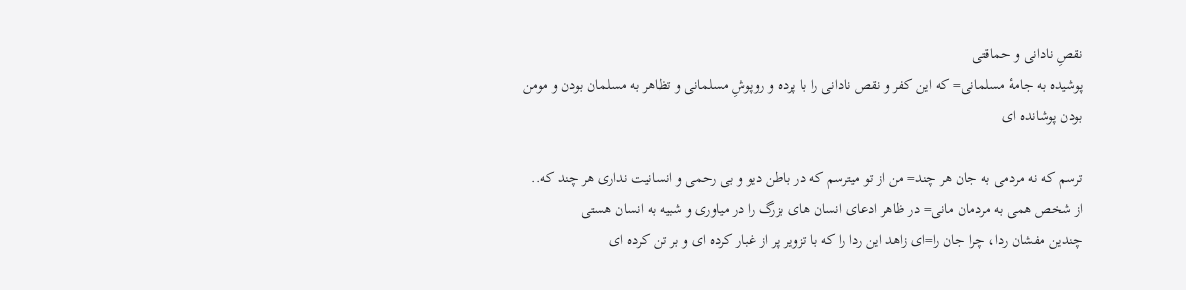نقصِ نادانی و حماقتی
پوشیده به جامهٔ مسلمانی= که این کفر و نقص نادانی را با پرده و روپوشِ مسلمانی و تظاهر به مسلمان بودن و مومن بودن پوشانده ای

ترسم که نه مردمی به جان هر چند= من از تو میترسم که در باطن دیو و بی رحمی و انسانیت نداری هر چند که..
از شخص همی به مردمان مانی= در ظاهر ادعای انسان های بزرگ را در میاوری و شبیه به انسان هستی
چندین مفشان ردا، چرا جان را=ای زاهد این ردا را که با تزویر پر از غبار کرده ای و بر تن کرده ای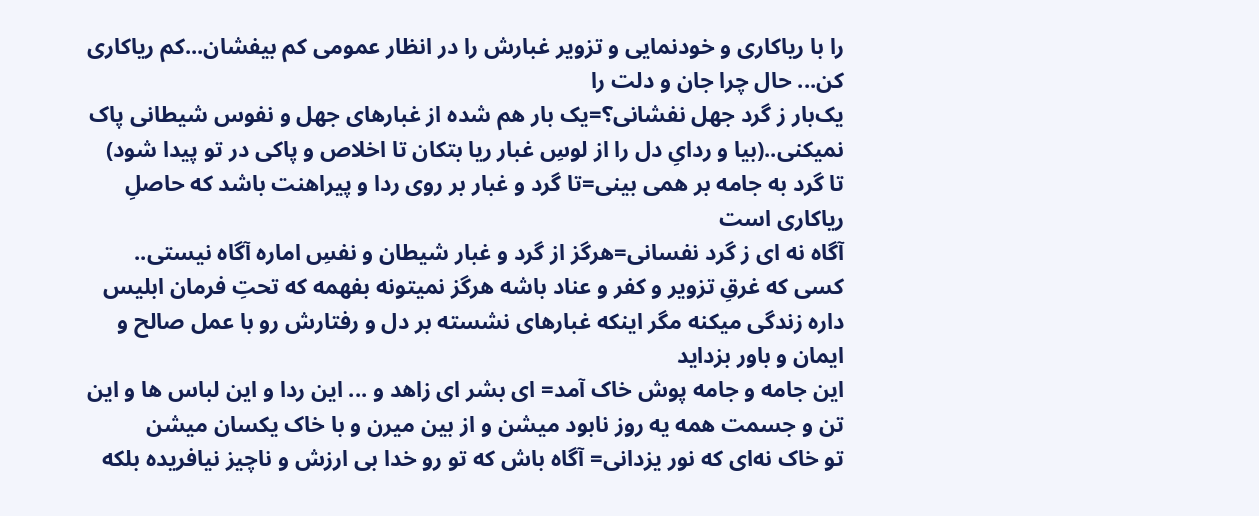را با ریاکاری و خودنمایی و تزویر غبارش را در انظار عمومی کم بیفشان...کم ریاکاری کن... حال چرا جان و دلت را
یک‌بار ز گرد جهل نفشانی؟=یک بار هم شده از غبارهای جهل و نفوس شیطانی پاک نمیکنی..(بیا و ردایِ دل را از لوسِ غبار ریا بتکان تا اخلاص و پاکی در تو پیدا شود)
تا گرد به جامه بر همی بینی=تا گرد و غبار بر روی ردا و پیراهنت باشد که حاصلِ ریاکاری است
آگاه نه ای ز گرد نفسانی=هرگز از گرد و غبار شیطان و نفسِ اماره آگاه نیستی.. کسی که غرقِ تزویر و کفر و عناد باشه هرگز نمیتونه بفهمه که تحتِ فرمان ابلیس داره زندگی میکنه مگر اینکه غبارهای نشسته بر دل و رفتارش رو با عمل صالح و ایمان و باور بزداید
این جامه و جامه پوش خاک آمد= ای بشر ای زاهد و ... این ردا و این لباس ها و این تن و جسمت همه یه روز نابود میشن و از بین میرن و با خاک یکسان میشن
تو خاک نه‌ای که نور یزدانی= آگاه باش که تو رو خدا بی ارزش و ناچیز نیافریده بلکه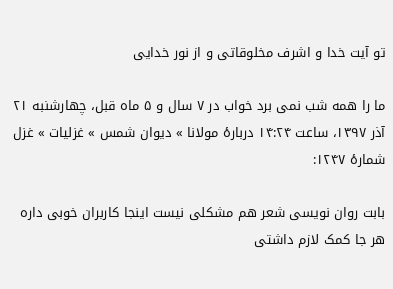تو آیت خدا و اشرف مخلوقاتی و از نور خدایی

ما را همه شب نمی برد خواب در ۷ سال و ۵ ماه قبل، چهارشنبه ۲۱ آذر ۱۳۹۷، ساعت ۱۴:۲۴ دربارهٔ مولانا » دیوان شمس » غزلیات » غزل شمارهٔ ۱۲۴۷:

بابت روان نویسی شعر هم مشکلی نیست اینجا کاربران خوبی داره
هر جا کمک لازم داشتی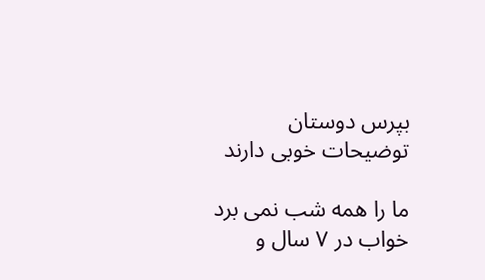بپرس دوستان توضیحات خوبی دارند

ما را همه شب نمی برد خواب در ۷ سال و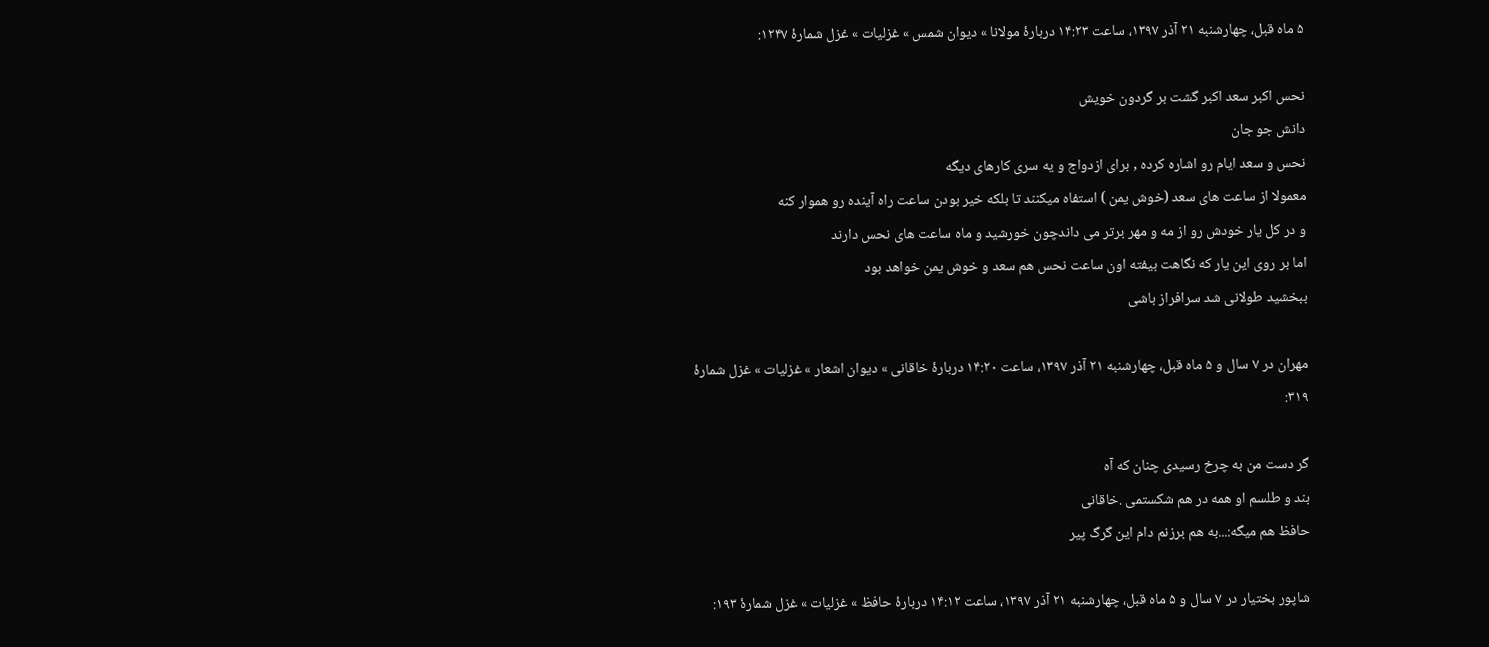۵ ماه قبل، چهارشنبه ۲۱ آذر ۱۳۹۷، ساعت ۱۴:۲۳ دربارهٔ مولانا » دیوان شمس » غزلیات » غزل شمارهٔ ۱۲۴۷:

نحس اکبر سعد اکبر گشت بر گردون خویش
دانش جو جان
نحس و سعد ایام رو اشاره کرده , برای ازدواج و یه سری کارهای دیگه
معمولا از ساعت های سعد (خوش یمن ) استفاه میکنند تا بلکه خیر بودن ساعت راه آینده رو هموار کنه
و در کل یار خودش رو از مه و مهر برتر می داندچون خورشید و ماه ساعت های نحس دارند
اما بر روی این یار که نگاهت بیفته اون ساعت نحس هم سعد و خوش یمن خواهد بود
ببخشید طولانی شد سرافراز باشی

مهران در ۷ سال و ۵ ماه قبل، چهارشنبه ۲۱ آذر ۱۳۹۷، ساعت ۱۴:۲۰ دربارهٔ خاقانی » دیوان اشعار » غزلیات » غزل شمارهٔ ۳۱۹:

گر دست من به چرخ رسیدی چنان که آه
بند و طلسم او همه در هم شکستمی .خاقانی
حافظ هم میگه:...به هم برزنم دام این گرگ پیر

شاپور بختیار در ۷ سال و ۵ ماه قبل، چهارشنبه ۲۱ آذر ۱۳۹۷، ساعت ۱۴:۱۲ دربارهٔ حافظ » غزلیات » غزل شمارهٔ ۱۹۳: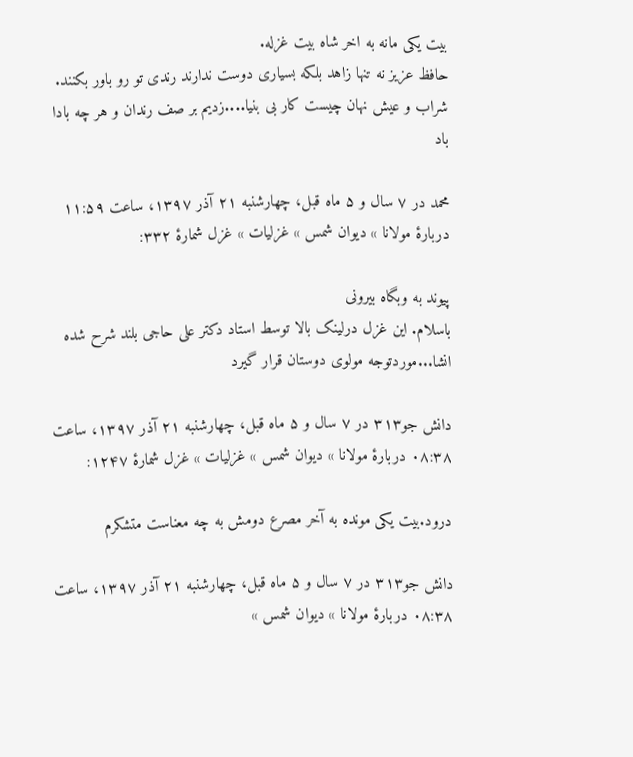بیت یکی مانه به اخر شاه بیت غزله.
حافظ عزیز نه تنها زاهد بلکه بسیاری دوست ندارند رندی تو رو باور بکنند.
شراب و عیش نهان چیست کار بی بنیا....زدیم بر صف رندان و هر چه بادا باد

محمد در ۷ سال و ۵ ماه قبل، چهارشنبه ۲۱ آذر ۱۳۹۷، ساعت ۱۱:۵۹ دربارهٔ مولانا » دیوان شمس » غزلیات » غزل شمارهٔ ۳۳۲:

پیوند به وبگاه بیرونی
باسلام. این غزل درلینک بالا توسط استاد دکتر علی حاجی بلند شرح شده انشا...موردتوجه مولوی دوستان قرار گیرد

دانش جو۳۱۳ در ۷ سال و ۵ ماه قبل، چهارشنبه ۲۱ آذر ۱۳۹۷، ساعت ۰۸:۳۸ دربارهٔ مولانا » دیوان شمس » غزلیات » غزل شمارهٔ ۱۲۴۷:

درود.بیت یکی مونده به آخر مصرع دومش به چه معناست متشکرم

دانش جو۳۱۳ در ۷ سال و ۵ ماه قبل، چهارشنبه ۲۱ آذر ۱۳۹۷، ساعت ۰۸:۳۸ دربارهٔ مولانا » دیوان شمس »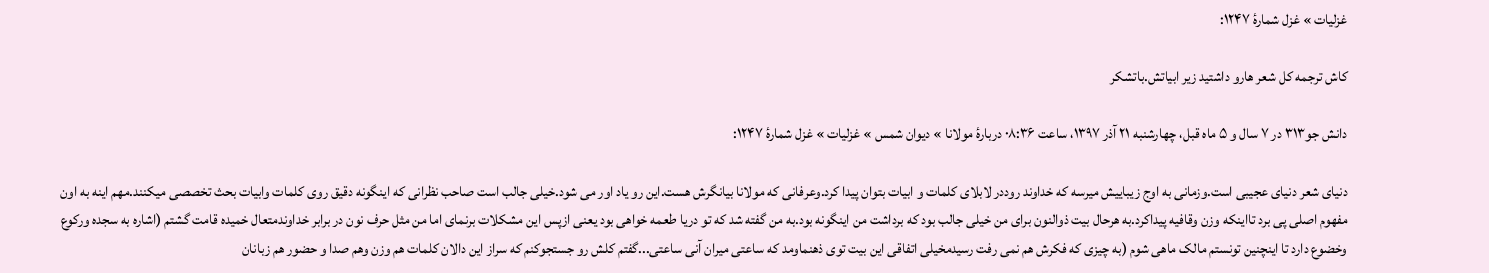غزلیات » غزل شمارهٔ ۱۲۴۷:

کاش ترجمه کل شعر هارو داشتید زیر ابیاتش.باتشکر

دانش جو۳۱۳ در ۷ سال و ۵ ماه قبل، چهارشنبه ۲۱ آذر ۱۳۹۷، ساعت ۰۸:۳۶ دربارهٔ مولانا » دیوان شمس » غزلیات » غزل شمارهٔ ۱۲۴۷:

دنیای شعر دنیای عجیبی است.وزمانی به اوج زیباییش میرسه که خداوند روددر لابلای کلمات و ابیات بتوان پیدا کرد.وعرفانی که مولانا بیانگرش هست.این رو یاد اور می شود.خیلی جالب است صاحب نظرانی که اینگونه دقیق روی کلمات وابیات بحث تخصصی میکنند.مهم اینه به اون مفهوم اصلی پی برد تااینکه وزن وقافیه پیداکرد.به هرحال بیت ذوالنون برای من خیلی جالب بود که برداشت من اینگونه بود.به من گفته شد که تو دریا طعمه خواهی بود یعنی ازپس این مشکلات برنمای اما من مثل حرف نون در برابر خداوندمتعال خمیده قامت گشتم (اشاره به سجده ورکوع وخضوع دارد تا اینچنین تونستم مالک ماهی شوم (به چیزی که فکرش هم نمی رفت رسیدمخیلی اتفاقی این بیت توی ذهنماومد که ساعتی میران آنی ساعتی...گفتم کلش رو جستجوکنم که سراز این دالان کلمات هم وزن وهم صدا و حضور هم زبانان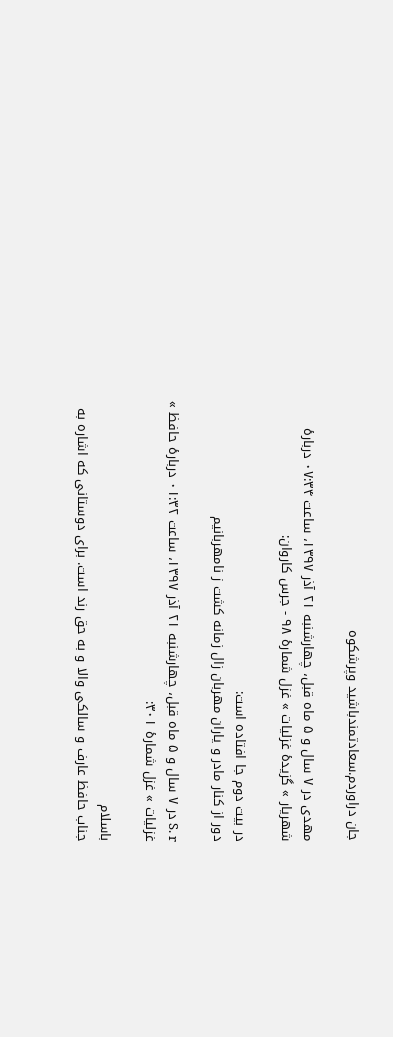جان دراوردم.سعادتمندباشید وپرشکوه

مهدی در ۷ سال و ۵ ماه قبل، چهارشنبه ۲۱ آذر ۱۳۹۷، ساعت ۰۷:۳۴ دربارهٔ شهریار » گزیدهٔ غزلیات » غزل شمارهٔ ۹۸ - جرس کاروان:

در بیت دوم جا افتاده است:
دور از کنار مادر و یاران مهربان زال زمانه کشت ز نامهربانیم

S. r در ۷ سال و ۵ ماه قبل، چهارشنبه ۲۱ آذر ۱۳۹۷، ساعت ۰۱:۳۲ دربارهٔ حافظ » غزلیات » غزل شمارهٔ ۳۰۱:

باسلام
جناب حافظ عارف و سالکی والا و به حق رند است. برای دوستانی که اشاره به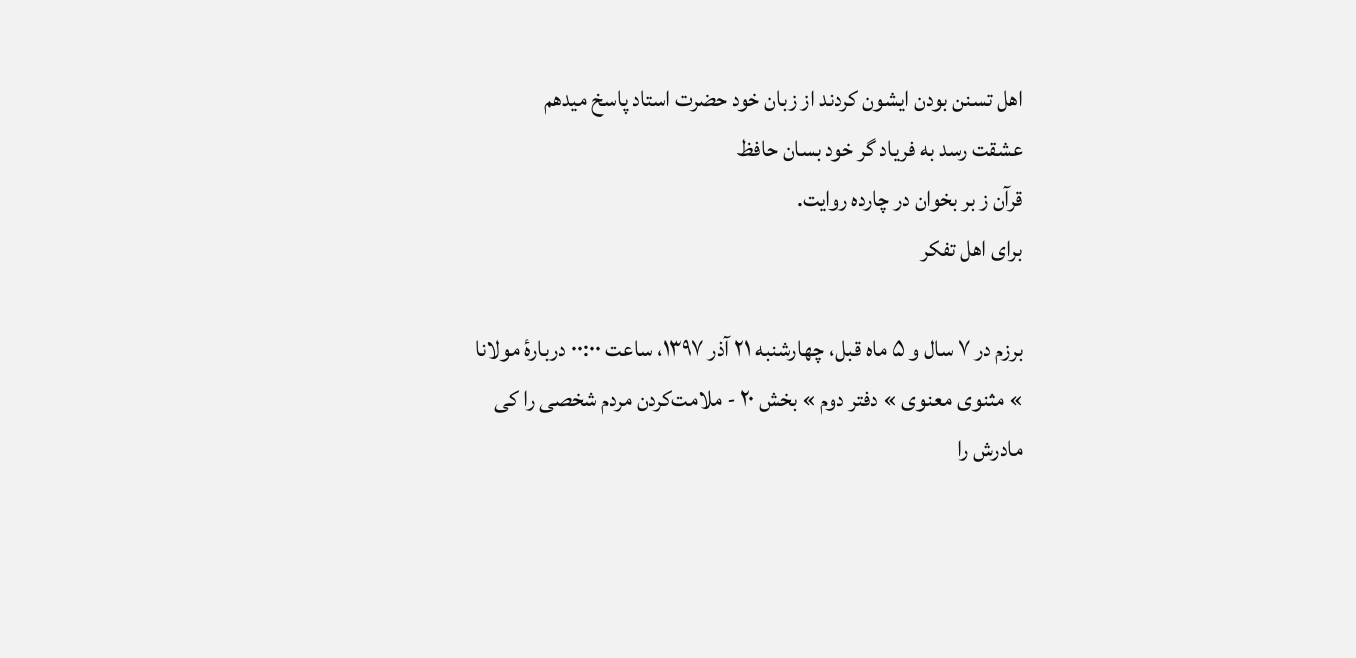اهل تسنن بودن ایشون کردند از زبان خود حضرت استاد پاسخ میدهم
عشقت رسد به فریاد گر خود بسان حافظ
قرآن ز بر بخوان در چارده روایت.
برای اهل تفکر

برزم در ۷ سال و ۵ ماه قبل، چهارشنبه ۲۱ آذر ۱۳۹۷، ساعت ۰۰:۰۰ دربارهٔ مولانا » مثنوی معنوی » دفتر دوم » بخش ۲۰ - ملامت‌کردن مردم شخصی را کی مادرش را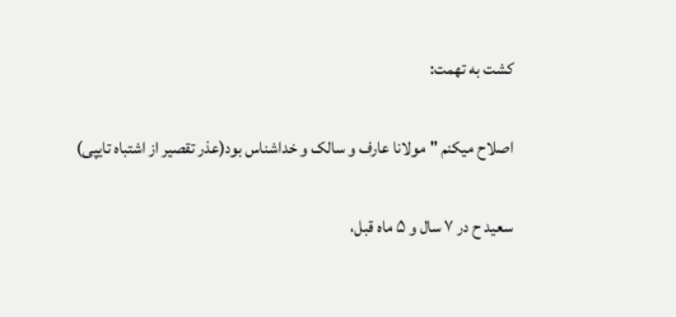کشت به تهمت:

اصلاح میکنم "مولانا عارف و سالک و خداشناس بود(عذر تقصیر از اشتباه تایپی)

سعید ح در ۷ سال و ۵ ماه قبل،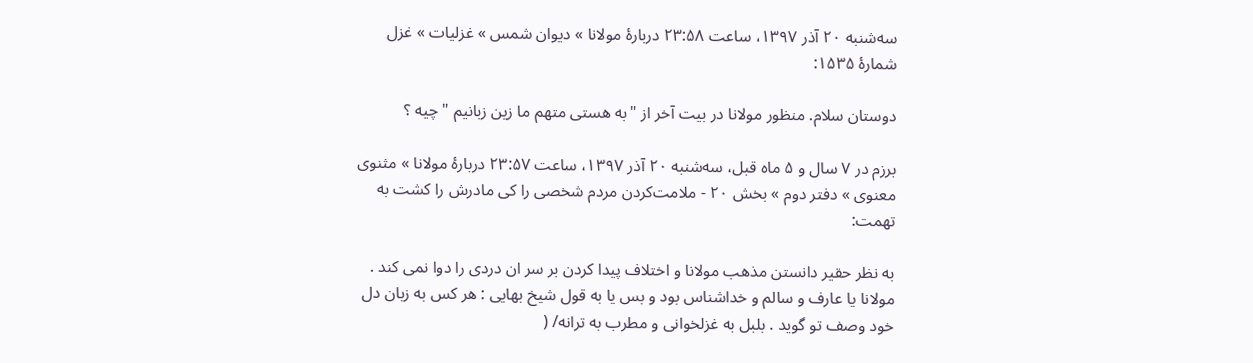سه‌شنبه ۲۰ آذر ۱۳۹۷، ساعت ۲۳:۵۸ دربارهٔ مولانا » دیوان شمس » غزلیات » غزل شمارهٔ ۱۵۳۵:

دوستان سلام. منظور مولانا در بیت آخر از "به هستی متهم ما زین زبانیم " چیه ؟

برزم در ۷ سال و ۵ ماه قبل، سه‌شنبه ۲۰ آذر ۱۳۹۷، ساعت ۲۳:۵۷ دربارهٔ مولانا » مثنوی معنوی » دفتر دوم » بخش ۲۰ - ملامت‌کردن مردم شخصی را کی مادرش را کشت به تهمت:

به نظر حقیر دانستن مذهب مولانا و اختلاف پیدا کردن بر سر ان دردی را دوا نمی کند . مولانا یا عارف و سالم و خداشناس بود و بس یا به قول شیخ بهایی : هر کس به زبان دل خود وصف تو گوید . بلبل به غزلخوانی و مطرب به ترانه/ (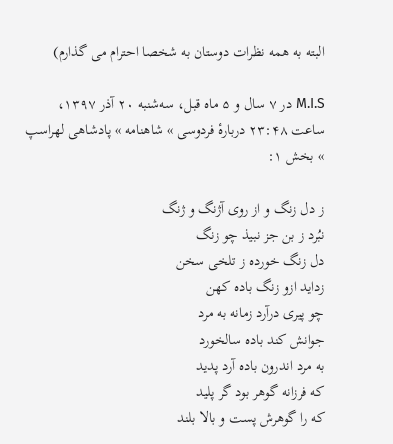البته به همه نظرات دوستان به شخصا احترام می گذارم)

M.I.S در ۷ سال و ۵ ماه قبل، سه‌شنبه ۲۰ آذر ۱۳۹۷، ساعت ۲۳:۴۸ دربارهٔ فردوسی » شاهنامه » پادشاهی لهراسپ » بخش ۱:

ز دل زنگ و از روی آژنگ و ژنگ
نبُرد ز بن جز نبیذ چو زنگ
دل زنگ خورده ز تلخی سخن
زداید ازو زنگ باده کهن
چو پیری درآرد زمانه به مرد
جوانش کند باده سالخورد
به مرد اندرون باده آرد پدید
که فرزانه گوهر بود گر پلید
که را گوهرش پست و بالا بلند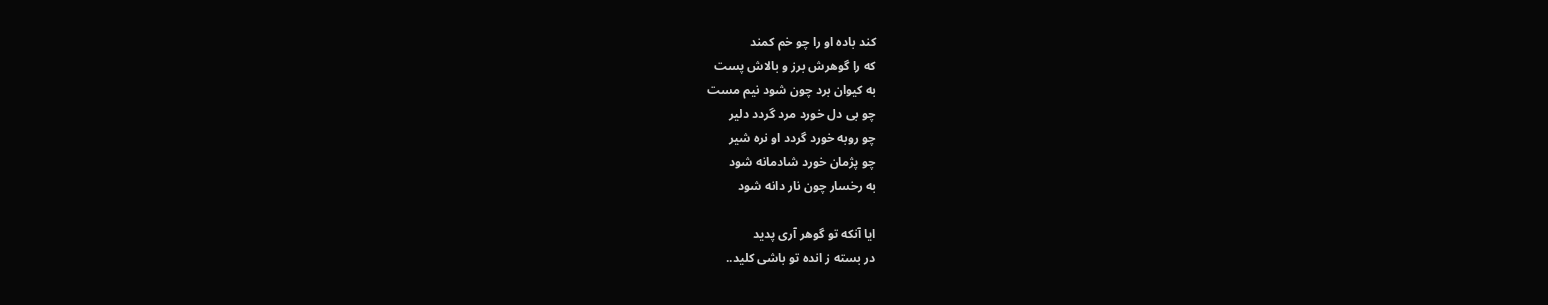کند باده او را چو خم کمند
که را گوهرش برز و بالاش پست
به کیوان برد چون شود نیم مست
چو بی دل خورد مرد گردد دلیر
چو روبه خورد گردد او نره شیر
چو پژمان خورد شادمانه شود
به رخسار چون نار دانه شود

ایا آنکه تو گوهر آری پدید
در بسته ز انده تو باشی کلید..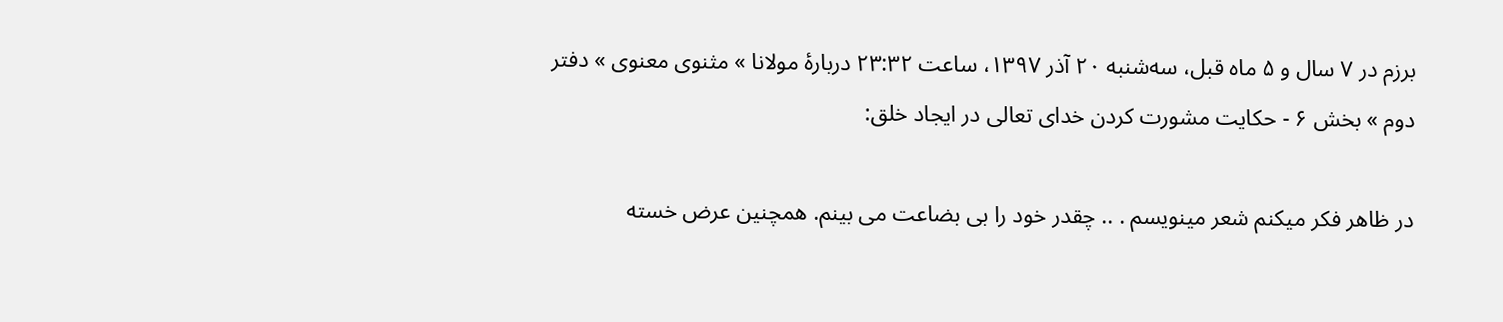برزم در ۷ سال و ۵ ماه قبل، سه‌شنبه ۲۰ آذر ۱۳۹۷، ساعت ۲۳:۳۲ دربارهٔ مولانا » مثنوی معنوی » دفتر دوم » بخش ۶ - حکایت مشورت کردن خدای تعالی در ایجاد خلق:

در ظاهر فکر میکنم شعر مینویسم . .. چقدر خود را بی بضاعت می بینم. همچنین عرض خسته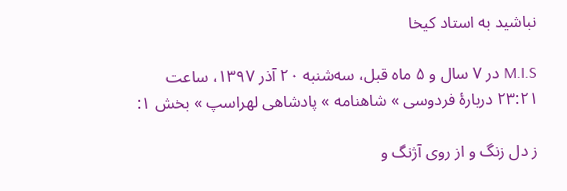نباشید به استاد کیخا

M.I.S در ۷ سال و ۵ ماه قبل، سه‌شنبه ۲۰ آذر ۱۳۹۷، ساعت ۲۳:۲۱ دربارهٔ فردوسی » شاهنامه » پادشاهی لهراسپ » بخش ۱:

ز دل زنگ و از روی آژنگ و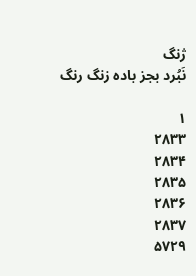ژنگ
نَبُرد بجز باده زنگ رنگ

۱
۲۸۳۳
۲۸۳۴
۲۸۳۵
۲۸۳۶
۲۸۳۷
۵۷۲۹